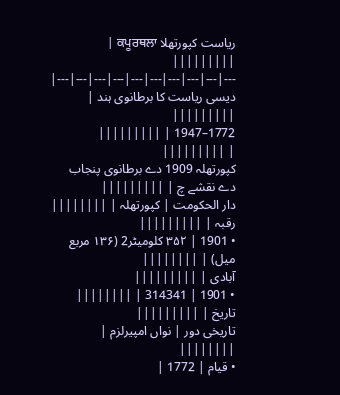ریاست کپورتھلا ਕਪੂਰਥਲਾ | |||||||||
---|---|---|---|---|---|---|---|---|---|
دیسی ریاست کا برطانوی ہند | |||||||||
1772–1947 | |||||||||
| |||||||||
کپورتھلہ 1909 دے برطانوی پنجاب دے نقشے چ | |||||||||
دار الحکومت | کپورتھلہ | ||||||||
رقبہ | |||||||||
• 1901 | ۳۵۲ کلومیٹر2 (۱۳۶ مربع میل) | ||||||||
آبادی | |||||||||
• 1901 | 314341 | ||||||||
تاریخ | |||||||||
تاریخی دور | نواں امپیرلزم | ||||||||
• قیام | 1772 |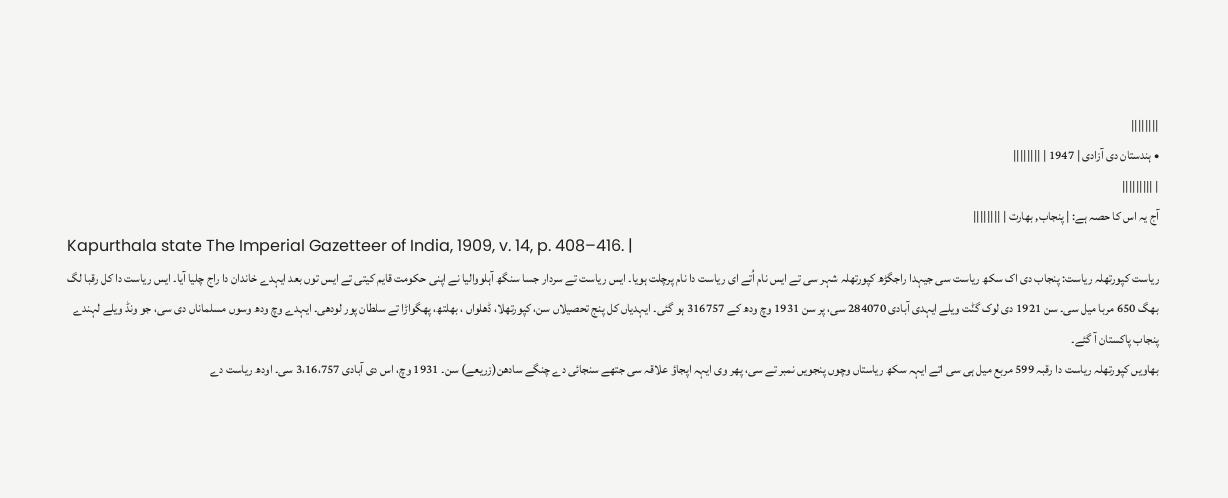||||||||
• ہندستان دی آزادی | 1947 | ||||||||
| |||||||||
آج یہ اس کا حصہ ہے: | پنجاب, بھارت | ||||||||
Kapurthala state The Imperial Gazetteer of India, 1909, v. 14, p. 408–416. |
ریاست کپورتھلہ ریاست: پنجاب دی اک سکھ ریاست سی جیہدا راجگڑھ کپورتھلہ شہر سی تے ایس نام اُتے ای ریاست دا نام پرچلت ہویا۔ ایس ریاست تے سردار جسا سنگھ آہلووالیا نے اپنی حکومت قایم کیتی تے ایس توں بعد ایہدے خاندان دا راج چلیا آیا۔ ایس ریاست دا کل رقبا لگ بھگ 650 مربا میل سی۔ سن 1921 دی لوک گݨت ویلے ایہدی آبادی 284070 سی، پر سن 1931 وچ ودھ کے 316757 ہو گئی۔ ایہدیاں کل پنج تحصیلاں سن، کپورتھلا، ڈھلواں ، بھلتھ، پھگواڑا تے سلطان پور لودھی۔ ایہدے وچ ودھ وسوں مسلماناں دی سی، جو ونڈ ویلے لہندے پنجاب پاکستان آ گئے۔
بھاویں کپورتھلہ ریاست دا رقبہ 599 مربع میل ہی سی اتے ایہہ سکھ ریاستاں وچوں پنجویں نمبر تے سی، پھر وی ایہہ اپجاؤ علاقہ سی جتھے سنجائی دے چنگے سادھن(زریعے) سن۔ 1931 وچ، اس دی آبادی 3،16،757 سی۔ اودھ ریاست دے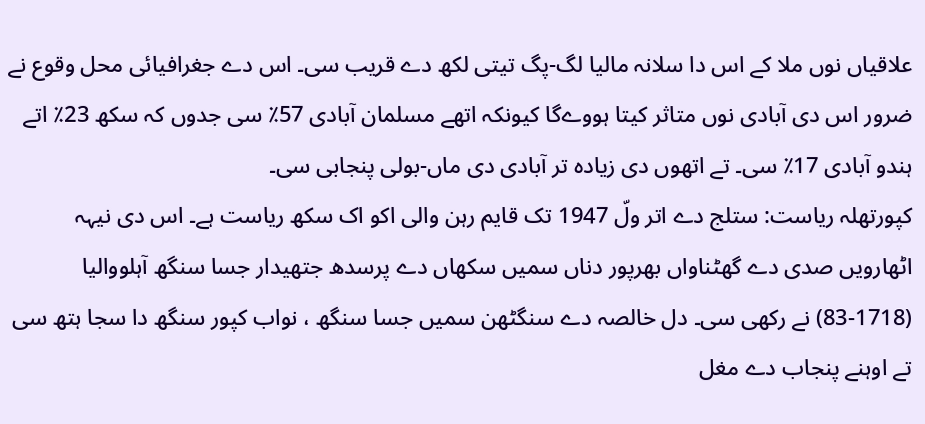علاقیاں نوں ملا کے اس دا سلانہ مالیا لگ-پگ تیتی لکھ دے قریب سی۔ اس دے جغرافیائی محل وقوع نے ضرور اس دی آبادی نوں متاثر کیتا ہووےگا کیونکہ اتھے مسلمان آبادی 57٪ سی جدوں کہ سکھ 23٪ اتے ہندو آبادی 17٪ سی۔ تے اتھوں دی زیادہ تر آبادی دی ماں-بولی پنجابی سی۔
کپورتھلہ ریاست: ستلج دے اتر ولّ 1947 تک قایم رہن والی اکو اک سکھ ریاست ہے۔ اس دی نیہہ اٹھارویں صدی دے گھٹناواں بھرپور دناں سمیں سکھاں دے پرسدھ جتھیدار جسا سنگھ آہلووالیا (1718-83) نے رکھی سی۔ دل خالصہ دے سنگٹھن سمیں جسا سنگھ ، نواب کپور سنگھ دا سجا ہتھ سی تے اوہنے پنجاب دے مغل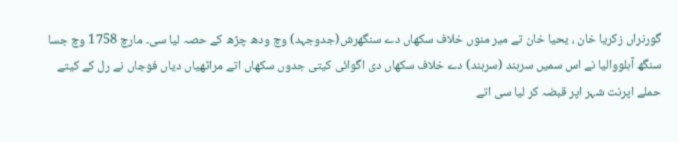گورنراں زکریا خان ، یحیا خان تے میر منوں خلاف سکھاں دے سنگھرش(جدوجہد) وچ ودھ چڑھ کے حصہ لیا سی۔ مارچ 1758 وچ جسا سنگھ آہلووالیا نے اس سمیں سرہند (سرہند) دے خلاف سکھاں دی اگوائی کیتی جدوں سکھاں اتے مراٹھیاں دیاں فوجاں نے رل کے کیتے حملے اپرنت شہر اپر قبضہ کر لیا سی اتے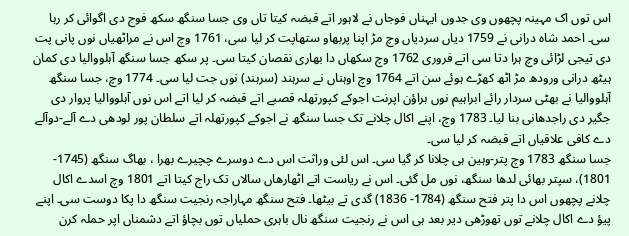اس توں اک مہینہ پچھوں وی جدوں ایہناں فوجاں نے لاہور اتے قبضہ کیتا تاں وی جسا سنگھ سکھ فوج دی اگوائی کر رہا سی۔ احمد شاہ درانی نے 1759 دیاں سردیاں وچ مڑ اپنا پربھاو ستھاپت کر لیا سی، 1761 وچ اس نے مراٹھیاں نوں پانی پت دی تیجی لڑائی وچ ہرا دتا سی اتے فروری 1762 وچ سکھاں دا بھاری نقصان کیتا سی۔ پر سکھ جسا سنگھ آہلووالیا دی کمان ہیٹھ درانی ورودھ مڑ اٹھ کھڑے ہوئے سن اتے 1764 وچ اوہناں نے سرہند (سرہند) نوں جت لیا سی۔ 1774 وچ، جسا سنگھ آہلووالیا نے بھٹی سردار رائے ابراہیم نوں ہراؤن اپرنت اجوکے کپورتھلہ قصبے اتے قبضہ کر لیا اتے اس نوں آہلووالیا پروار دی جگیر دی راجدھانی بنا لیا۔ 1783 وچ، اپنے اکال چلانے تک جسا سنگھ نے اجوکے کپورتھلہ اتے سلطان پور لودھی دے آلے-دوآلے دے کافی علاقیاں اتے قبضہ کر لیا سی۔
جسا سنگھ 1783 وچ پتر-وہین ہی چلانا کر گیا سی۔ اس لئی وراثت اس دے دوسرے چچیرے بھرا ، بھاگ سنگھ (1745- 1801)، سپتر بھائی لدھا سنگھ، نوں مل گئی۔ اس نے ریاست اتے اٹھارھاں سالاں تک راج کیتا اتے 1801 وچ اسدے اکال چلانے پچھوں اس دا پتر فتح سنگھ (1784- 1836) گدی تے بیٹھا۔ فتح سنگھ مہاراجہ رنجیت سنگھ دا پکا دوست سی۔ اپنے پیؤ دے اکال چلانے توں تھوڑھی دیر بعد ہی اس نے رنجیت سنگھ نال باہری حملیاں توں بچاؤ اتے دشمناں اپر حملہ کرن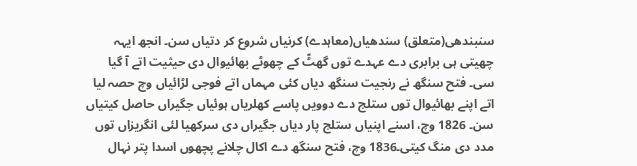سنبندھی(متعلق) سندھیاں(معاہدے) کرنیاں شروع کر دتیاں سن۔ انجھ ایہہ چھیتی ہی برابری دے عہدے توں گھٹّ کے چھوٹے بھائیوال دی حیثیت اتے آ گیا سی۔ فتح سنگھ نے رنجیت سنگھ دیاں کئی مہماں اتے فوجی لڑائیاں وچ حصہ لیا اتے اپنے بھائیوال توں ستلج دے دوویں پاسے کھلریاں ہوئیاں جگیراں حاصل کیتیاں سن۔ 1826 وچ، اسنے اپنیاں ستلج پار دیاں جگیراں دی سرکھیا لئی انگریزاں توں مدد دی منگ کیتی۔1836 وچ، فتح سنگھ دے اکال چلانے پچھوں اسدا پتر نہال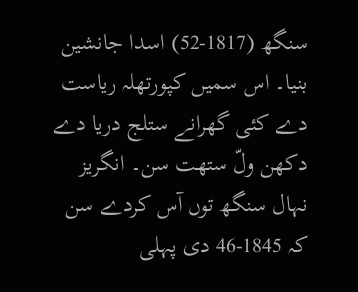سنگھ (1817-52) اسدا جانشین بنیا۔ اس سمیں کپورتھلہ ریاست دے کئی گھرانے ستلج دریا دے دکھن ولّ ستھت سن۔ انگریز نہال سنگھ توں آس کردے سن کہ 1845-46 دی پہلی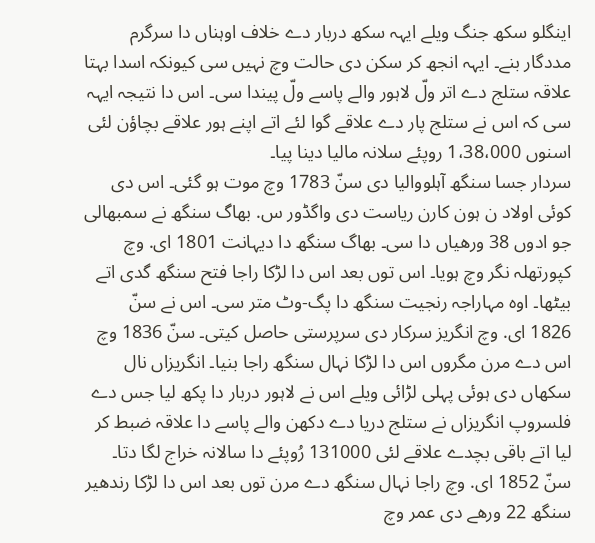اینگلو سکھ جنگ ویلے ایہہ سکھ دربار دے خلاف اوہناں دا سرگرم مددگار بنے۔ ایہہ انجھ کر سکن دی حالت وچ نہیں سی کیونکہ اسدا بہتا علاقہ ستلج دے اتر ولّ لاہور والے پاسے ولّ پیندا سی۔ اس دا نتیجہ ایہہ سی کہ اس نے ستلج پار دے علاقے گوا لئے اتے اپنے ہور علاقے بچاؤن لئی اسنوں 1،38،000 روپئے سلانہ مالیا دینا پیا۔
سردار جسا سنگھ آہلووالیا دی سنّ 1783 وچ موت ہو گئی۔ اس دی کوئی اولاد ن ہون کارن ریاست دی واگڈور س. بھاگ سنگھ نے سمبھالی جو ادوں 38 ورھیاں دا سی۔ بھاگ سنگھ دا دیہانت 1801 ای. وچ کپورتھلہ نگر وچ ہویا۔ اس توں بعد اس دا لڑکا راجا فتح سنگھ گدی اتے بیٹھا۔ اوہ مہاراجہ رنجیت سنگھ دا پگ-وٹ متر سی۔ اس نے سنّ 1826 ای. وچ انگریز سرکار دی سرپرستی حاصل کیتی۔ سنّ 1836 وچ اس دے مرن مگروں اس دا لڑکا نہال سنگھ راجا بنیا۔ انگریزاں نال سکھاں دی ہوئی پہلی لڑائی ویلے اس نے لاہور دربار دا پکھ لیا جس دے فلسروپ انگریزاں نے ستلج دریا دے دکھن والے پاسے دا علاقہ ضبط کر لیا اتے باقی بچدے علاقے لئی 131000 رُوپئے دا سالانہ خراج لگا دتا۔ سنّ 1852 ای. وچ راجا نہال سنگھ دے مرن توں بعد اس دا لڑکا رندھیر سنگھ 22 ورھے دی عمر وچ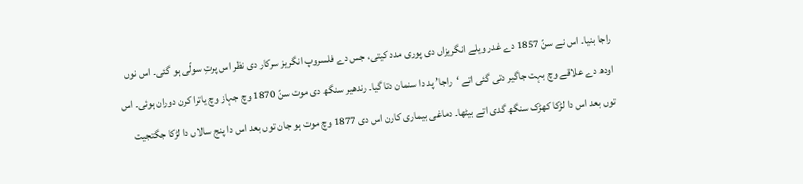راجا بنیا۔ اس نے سنّ 1857 دے غدر ویلے انگریزاں دی پوری مدد کیتی، جس دے فلسروپ انگریز سرکار دی نظر اس پرتِ سولّی ہو گئی۔ اس نوں اودھ دے علاقے وچ بہت جاگیر دتی گئی اتے ‘راجا’ پد دا سنمان دتا گیا۔ رندھیر سنگھ دی موت سنّ 1870 وچ جہاز وچ یاترا کرن دوران ہوئی۔ اس توں بعد اس دا لڑکا کھڑک سنگھ گدی اتے بیٹھا۔ دماغی بیماری کارن اس دی 1877 وچ موت ہو جان توں بعد اس دا پنج سالاں دا لڑکا جگتجیت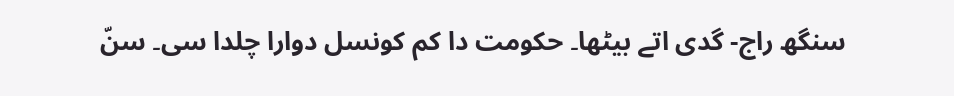سنگھ راج- گدی اتے بیٹھا۔ حکومت دا کم کونسل دوارا چلدا سی۔ سنّ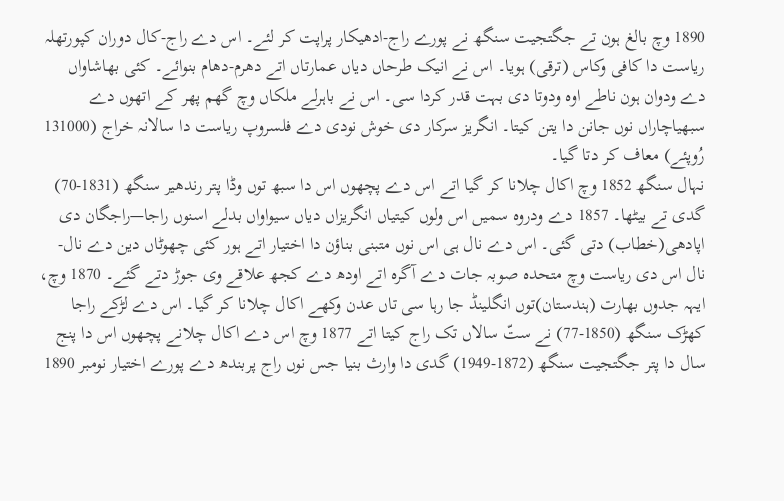1890 وچ بالغ ہون تے جگتجیت سنگھ نے پورے راج-ادھیکار پراپت کر لئے۔ اس دے راج-کال دوران کپورتھلہ ریاست دا کافی وکاس (ترقی) ہویا۔ اس نے انیک طرحاں دیاں عمارتاں اتے دھرم-دھام بنوائے۔ کئی بھاشاواں دے ودوان ہون ناطے اوہ ودوتا دی بہت قدر کردا سی۔ اس نے باہرلے ملکاں وچ گھم پھر کے اتھوں دے سبھیاچاراں نوں جانن دا یتن کیتا۔ انگریز سرکار دی خوش نودی دے فلسروپ ریاست دا سالانہ خراج (131000 رُوپئے) معاف کر دتا گیا۔
نہال سنگھ 1852 وچ اکال چلانا کر گیا اتے اس دے پچھوں اس دا سبھ توں وڈا پتر رندھیر سنگھ (1831-70) گدی تے بیٹھا۔ 1857 دے ودروہ سمیں اس ولوں کیتیاں انگریزاں دیاں سیواواں بدلے اسنوں راجا—راجگان دی اپادھی(خطاب) دتی گئی۔ اس دے نال ہی اس نوں متبنی بناؤن دا اختیار اتے ہور کئی چھوٹاں دین دے نال- نال اس دی ریاست وچ متحدہ صوبہ جات دے آگرہ اتے اودھ دے کجھ علاقے وی جوڑ دتے گئے۔ 1870 وچ، ایہہ جدوں بھارت (ہندستان)توں انگلینڈ جا رہا سی تاں عدن وکھے اکال چلانا کر گیا۔ اس دے لڑکے راجا کھڑک سنگھ (1850-77) نے ستّ سالاں تک راج کیتا اتے 1877 وچ اس دے اکال چلانے پچھوں اس دا پنج سال دا پتر جگتجیت سنگھ (1872-1949) گدی دا وارث بنیا جس نوں راج پربندھ دے پورے اختیار نومبر 1890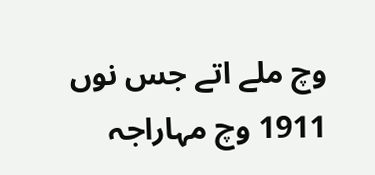وچ ملے اتے جس نوں 1911 وچ مہاراجہ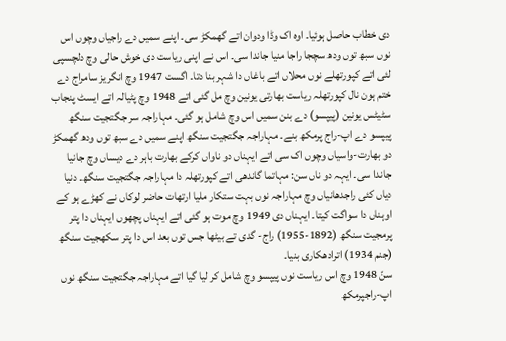دی خطاب حاصل ہوئیا۔ اوہ اک وڈا ودوان اتے گھمکڑ سی۔ اپنے سمیں دے راجیاں وچوں اس نوں سبھ توں ودھ سچجا راجا منیا جاندا سی۔ اس نے اپنی ریاست دی خوش حالی وچ دلچسپی لئی اتے کپورتھلے نوں محلاں اتے باغاں دا شہر بنا دتا۔ اگست 1947 وچ انگریز سامراج دے ختم ہون نال کپورتھلہ ریاست بھارتی یونین وچ مل گئی اتے 1948 وچ پٹیالہ اتے ایسٹ پنجاب سٹیٹس یونین (پیپسو) دے بنن سمیں اس وچ شامل ہو گئی۔ مہاراجہ سر جگتجیت سنگھ پیپسو دے اپ-راج پرمکھ بنے۔ مہاراجہ جگتجیت سنگھ اپنے سمیں دے سبھ توں ودھ گھمکڑ دو بھارت-واسیاں وچوں اک سی اتے ایہناں دو ناواں کرکے بھارت باہر دے دیساں وچ جانیا جاندا سی۔ ایہہ دو ناں سن: مہاتما گاندھی اتے کپورتھلہ دا مہاراجہ جگتجیت سنگھ۔ دنیا دیاں کئی راجدھانیاں وچ مہاراجہ نوں بہت ستکار ملیا ارتھات حاضر لوکاں نے کھڑے ہو کے اوہناں دا سواگت کیتا۔ ایہناں دی 1949 وچ موت ہو گئی اتے ایہناں پچھوں ایہناں دا پتر پرمجیت سنگھ (1892-1955) راج- گدی تے بیٹھا جس توں بعد اس دا پتر سکھجیت سنگھ (جنم 1934) اترادھکاری بنیا۔
سنّ 1948 وچ اس ریاست نوں پیپسو وچ شامل کر لیا گیا اتے مہاراجہ جگتجیت سنگھ نوں اپ-راجپرمکھ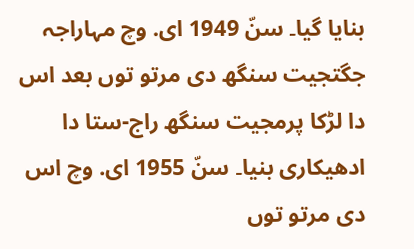بنایا گیا۔ سنّ 1949 ای. وچ مہاراجہ جگتجیت سنگھ دی مرتو توں بعد اس دا لڑکا پرمجیت سنگھ راج-ستا دا ادھیکاری بنیا۔ سنّ 1955 ای. وچ اس دی مرتو توں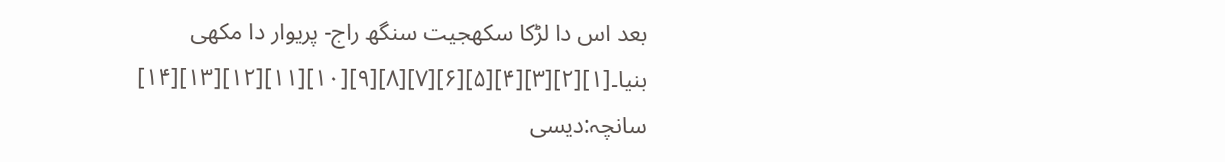بعد اس دا لڑکا سکھجیت سنگھ راج- پریوار دا مکھی بنیا۔[۱][۲][۳][۴][۵][۶][۷][۸][۹][۱۰][۱۱][۱۲][۱۳][۱۴]
سانچہ:دیسی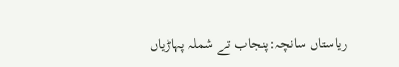ریاستاں سانچہ:پنجاب تے شملہ پہاڑیاں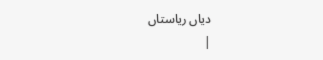دیاں ریاستاں
|